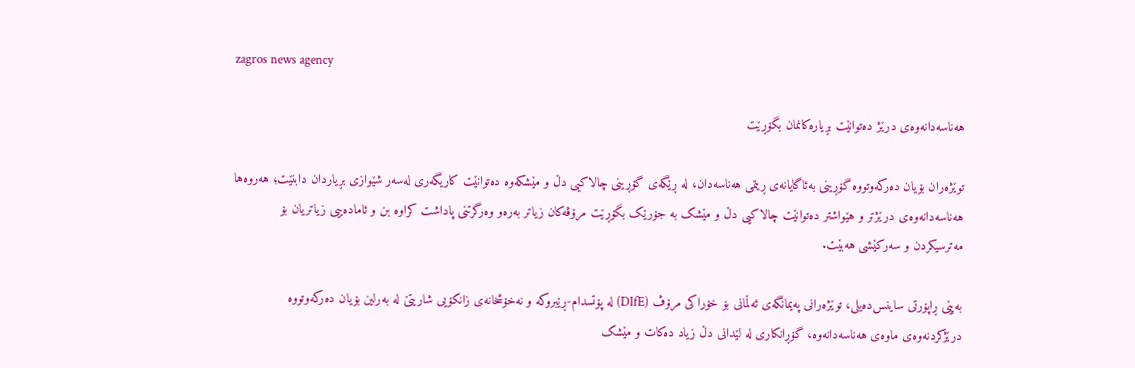zagros news agency

هەناسەدانەوەی درێژ دەتوانێت بڕیارەکانمان بگۆڕێت

توێژەران بۆیان دەرکەوتووە گۆڕینی بەئاگایانەی ڕیتمی هەناسەدان، لە ڕێگەی گۆڕینی چالاکیی دڵ و مێشکەوە دەتوانێت کاریگەری لەسەر شێوازی بڕیاردان دابنێت؛ هەروەها هەناسەدانەوەی درێژتر و هێواشتر دەتوانێت چالاکیی دڵ و مێشک بە جۆرێک بگۆڕێت مرۆڤەکان زیاتر بەرەو وەرگرتنی پاداشت کراوە بن و ئامادەییی زیاتریان بۆ مەترسیکردن و سەرکێشی هەبێت.

بەپێی ڕاپۆرتی ساینس‌دەیلی، توێژەرانی پەیمانگەی ئەڵمانی بۆ خۆراکی مرۆڤ (DIfE) لە پۆتسدام-ڕێبروکە و نەخۆشخانەی زانکۆیی شاریتێ لە بەرلین بۆیان دەرکەوتووە درێژکردنەوەی ماوەی هەناسەدانەوە، گۆڕانکاری لە لێدانی دڵ زیاد دەکات و مێشک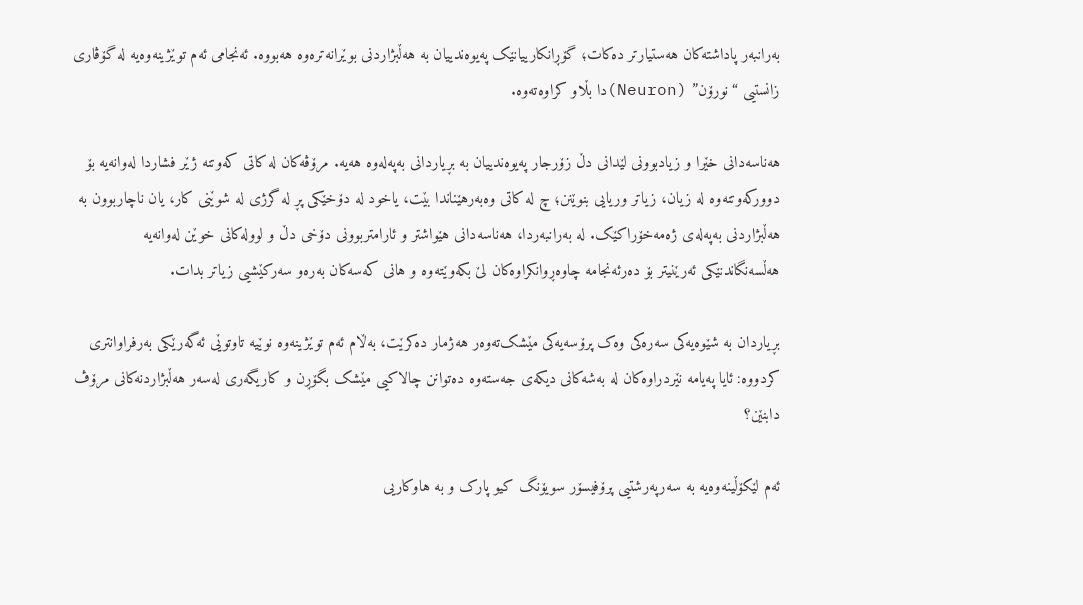بەرانبەر پاداشتەکان هەستیارتر دەکات؛ گۆڕانکارییانێک پەیوەندییان بە هەڵبژاردنی بوێرانەترەوە هەبووە. ئەنجامی ئەم توێژینەوەیە لە گۆڤاری زانستیی “نورۆن” (Neuron)دا بڵاو کراوەتەوە.

هەناسەدانی خێرا و زیادبوونی لێدانی دڵ زۆرجار پەیوەندییان بە بڕیاردانی بەپەلەوە هەیە. مرۆڤەکان لە کاتی کەوتنە ژێر فشاردا لەوانەیە بۆ دوورکەوتنەوە لە زیان، زیاتر وریایی بنوێنن؛ چ لە کاتی وەبەرهێناندا بێت، یاخود لە دۆخێکی پڕ لە گرژی لە شوێنی کار، یان ناچاربوون بە هەڵبژاردنی بەپەلەی ژەمەخۆراکێک. لە بەرانبەردا، هەناسەدانی هێواشتر و ئارامتربوونی دۆخی دڵ و لوولەکانی خوێن لەوانەیە هەڵسەنگاندنێکی ئەرێنیتر بۆ دەرئەنجامە چاوەڕوانکراوەکان لێ بکەوێتەوە و هانی کەسەکان بەرەو سەرکێشیی زیاتر بدات.

بڕیاردان بە شێوەیەکی سەرەکی وەک پرۆسەیەکی مێشک‌تەوەر هەژمار دەکرێت، بەڵام ئەم توێژینەوە نوێیە تاوتوێی ئەگەرێکی بەرفراوانتری کردووە: ئایا پەیامە نێردراوەکان لە بەشەکانی دیکەی جەستەوە دەتوانن چالاکیی مێشک بگۆڕن و کاریگەری لەسەر هەڵبژاردنەکانی مرۆڤ دابنێن؟

ئەم لێکۆڵینەوەیە بە سەرپەرشتیی پرۆفیسۆر سویۆنگ کیو پارک و بە هاوکاریی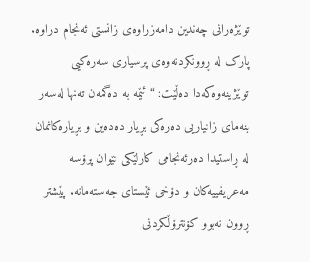توێژەرانی چەندین دامەزراوەی زانستی ئەنجام دراوە. پارک لە ڕوونکردنەوەی پرسیاری سەرەکیی توێژینەوەکەدا دەڵێت: “ئێمە بە دەگمەن تەنها لەسەر بنەمای زانیاریی دەرەکی بڕیار دەدەین و بڕیارەکانمان لە ڕاستیدا دەرئەنجامی کارلێکی نێوان پرۆسە مەعریفییەکان و دۆخی ئێستای جەستەمانە. پێشتر ڕوون نەبوو کۆنترۆڵکردنی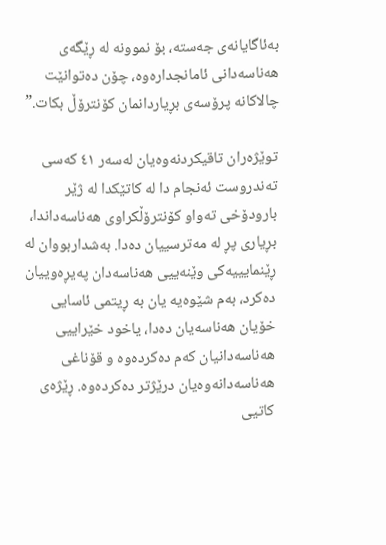بەئاگایانەی جەستە، بۆ نموونە لە ڕێگەی هەناسەدانی ئامانجدارەوە، چۆن دەتوانێت چالاکانە پرۆسەی بڕیاردانمان کۆنترۆڵ بکات.”

توێژەران تاقیکردنەوەیان لەسەر ٤١ کەسی تەندروست ئەنجام دا لە کاتێکدا لە ژێر بارودۆخی تەواو کۆنترۆڵکراوی هەناسەداندا، بڕیاری پڕ لە مەترسییان دەدا. بەشداربووان لە ڕێنمایییەکی وێنەییی هەناسەدان پەیڕەوییان دەکرد، بەم شێوەیە یان بە ڕیتمی ئاسایی خۆیان هەناسەیان دەدا، یاخود خێراییی هەناسەدانیان کەم دەکردەوە و قۆناغی هەناسەدانەوەیان درێژتر دەکردەوە. ڕێژەی کاتیی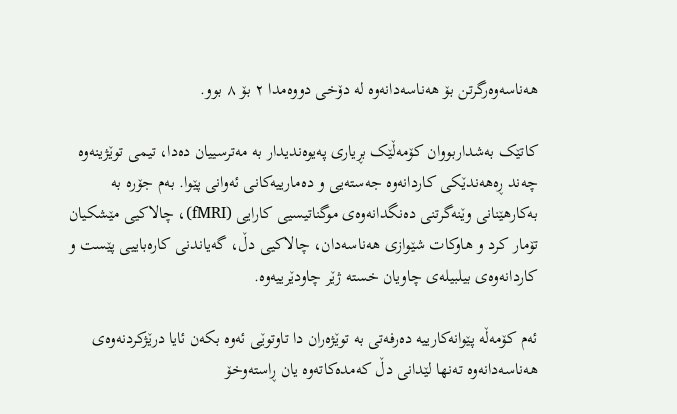هەناسەوەرگرتن بۆ هەناسەدانەوە لە دۆخی دووەمدا ٢ بۆ ٨ بوو.

کاتێک بەشداربووان کۆمەڵێک بڕیاری پەیوەندیدار بە مەترسییان دەدا، تیمی توێژینەوە چەند ڕەهەندێکی کاردانەوە جەستەیی و دەمارییەکانی ئەوانی پێوا. بەم جۆرە بە بەکارهێنانی وێنەگرتنی دەنگدانەوەی موگناتیسیی کارایی (fMRI)، چالاکیی مێشکیان تۆمار کرد و هاوکات شێوازی هەناسەدان، چالاکیی دڵ، گەیاندنی کارەباییی پێست و کاردانەوەی بیلبیلەی چاویان خستە ژێر چاودێرییەوە.

ئەم کۆمەڵە پێوانەکارییە دەرفەتی بە توێژەران دا تاوتوێی ئەوە بکەن ئایا درێژکردنەوەی هەناسەدانەوە تەنها لێدانی دڵ کەمدەکاتەوە یان ڕاستەوخۆ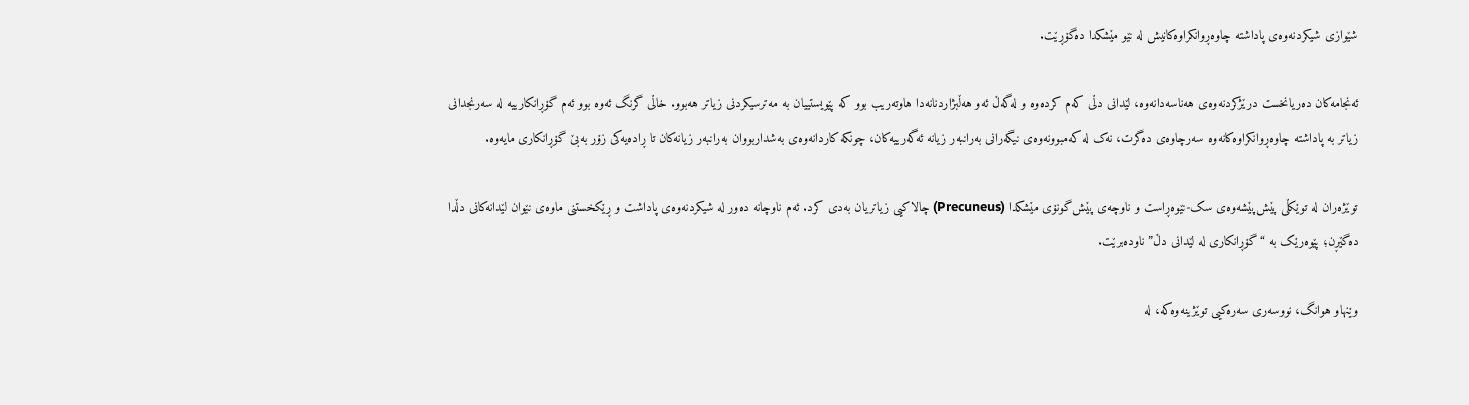شێوازی شیکردنەوەی پاداشتە چاوەڕوانکراوەکانیش لە نێو مێشکدا دەگۆڕێت.

ئەنجامەکان دەریانخست درێژکردنەوەی هەناسەدانەوە، لێدانی دڵی کەم کردەوە و لەگەڵ ئەو هەڵبژاردنانەدا هاوتەریب بوو کە پێویستییان بە مەترسیکردنی زیاتر هەبوو. خاڵی گرنگ ئەوە بوو ئەم گۆڕانکارییە لە سەرنجدانی زیاتر بە پاداشتە چاوەڕوانکراوەکانەوە سەرچاوەی دەگرت، نەک لە کەمبوونەوەی نیگەرانی بەرانبەر زیانە ئەگەرییەکان، چونکە کاردانەوەی بەشداربووان بەرانبەر زیانەکان تا ڕادەیەکی زۆر بەبێ گۆڕانکاری مایەوە.

توێژەران لە توێکڵی پێش‌پێشەوەی سک‌-نێوەڕاست و ناوچەی پێش‌گونۆی مێشکدا (Precuneus) چالاکیی زیاتریان بەدی کرد. ئەم ناوچانە دەور لە شیکردنەوەی پاداشت و ڕێکخستنی ماوەی نێوان لێدانەکانی دڵدا دەگێڕن؛ پێوەرێک بە “گۆڕانکاری لە لێدانی دڵ” ناودەبرێت.

وێنهاو هوانگ، نووسەری سەرەکیی توێژینەوەکە، لە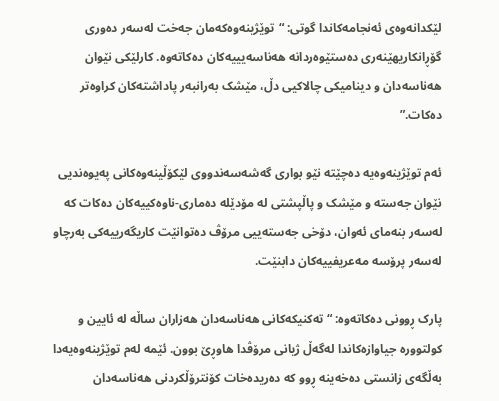لێکدانەوەی ئەنجامەکاندا گوتی: “توێژینەوەکەمان جەخت لەسەر دەوری گۆڕانکاریهێنەری دەستێوەردانە هەناسەیییەکان دەکاتەوە. کارلێکی نێوان هەناسەدان و دینامیکی چالاکیی دڵ، مێشک بەرانبەر پاداشتەکان کراوەتر دەکات.”

ئەم توێژینەوەیە دەچێتە نێو بواری گەشەسەندووی لێکۆڵینەوەکانی پەیوەندیی نێوان جەستە و مێشک و پاڵپشتی لە مۆدێلە دەماری-ناوەکییەکان دەکات کە لەسەر بنەمای ئەوان، دۆخی جەستەییی مرۆڤ دەتوانێت کاریگەرییەکی بەرچاو لەسەر پرۆسە مەعریفییەکان دابنێت.

پارک ڕوونی دەکاتەوە: “تەکنیکەکانی هەناسەدان هەزاران ساڵە لە ئایین و کولتوورە جیاوازەکاندا لەگەڵ ژیانی مرۆڤدا هاوڕێ بوون. ئێمە لەم توێژینەوەیەدا بەڵگەی زانستی دەخەینە ڕوو کە دەریدەخات کۆنترۆڵکردنی هەناسەدان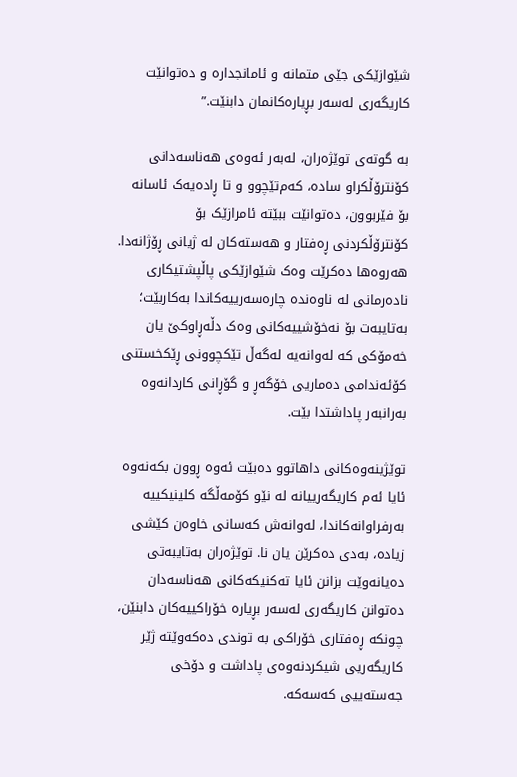شێوازێکی جێی متمانە و ئامانجدارە و دەتوانێت کاریگەری لەسەر بڕیارەکانمان دابنێت.”

بە گوتەی توێژەران، لەبەر ئەوەی هەناسەدانی کۆنترۆڵکراو سادە، کەم‌تێچوو و تا ڕادەیەک ئاسانە بۆ فێربوون، دەتوانێت ببێتە ئامرازێک بۆ کۆنترۆڵکردنی ڕەفتار و هەستەکان لە ژیانی ڕۆژانەدا. هەروەها دەکرێت وەک شێوازێکی پاڵپشتیکاری نادەرمانی لە ناوەندە چارەسەرییەکاندا بەکاربێت؛ بەتایبەت بۆ نەخۆشییەکانی وەک دڵەڕاوکێ یان خەمۆکی کە لەوانەیە لەگەڵ تێکچوونی ڕێکخستنی کۆئەندامی دەماریی خۆگەڕ و گۆڕانی کاردانەوە بەرانبەر پاداشتدا بێت.

توێژینەوەکانی داهاتوو دەبێت ئەوە ڕوون بکەنەوە ئایا ئەم کاریگەرییانە لە نێو کۆمەڵگە کلینیکییە بەرفراوانەکاندا، لەوانەش کەسانی خاوەن کێشی زیادە، بەدی دەکرێن یان نا. توێژەران بەتایبەتی دەیانەوێت بزانن ئایا تەکنیکەکانی هەناسەدان دەتوانن کاریگەری لەسەر بڕیارە خۆراکییەکان دابنێن، چونکە ڕەفتاری خۆراکی بە توندی دەکەوێتە ژێر کاریگەریی شیکردنەوەی پاداشت و دۆخی جەستەییی کەسەکە.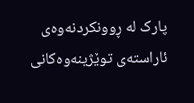پارک لە ڕوونکردنەوەی ئاراستەی توێژینەوەکانی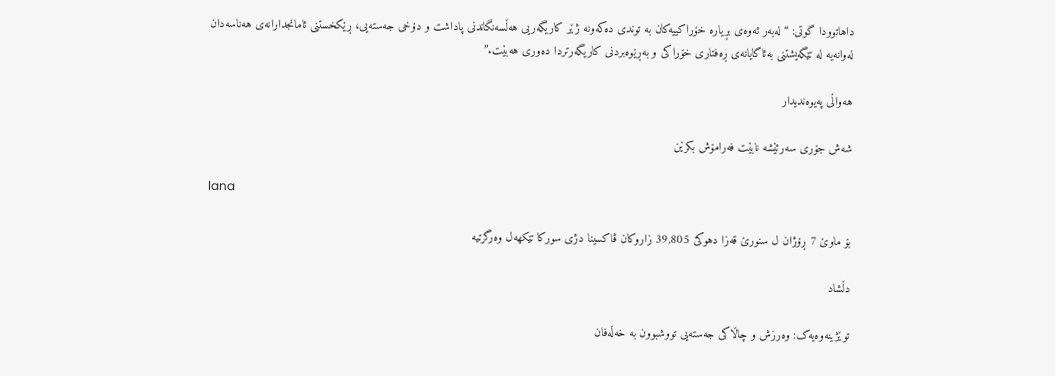داهاتوودا گوتی: “لەبەر ئەوەی بڕیارە خۆراکییەکان بە توندی دەکەونە ژێر کاریگەریی هەڵسەنگاندنی پاداشت و دۆخی جەستەیی، ڕێکخستنی ئامانجدارانەی هەناسەدان لەوانەیە لە تێگەیشتنی بەئاگایانەی ڕەفتاری خۆراکی و بەڕێوەبردنی کاریگەرتردا دەوری هەبێت.”

هەواڵی پەیوەندیدار

شەش جۆری سەرئێشە نابێت فەرامۆش بکرێن

lana

بۆ‌ ماوێ 7 ڕۆژان ل سنورێ قەزا دهوکێ 39,805 زاروکان ڤاکسینا دژی سورکا تێکهەل وەرگرتیە

دڵشاد

توێژینەوەیەک: وەرزش و چاڵاكی جه‌سته‌یی تووشبوون به‌ خه‌ڵه‌فان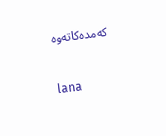كه‌مده‌كاته‌وه‌

lana